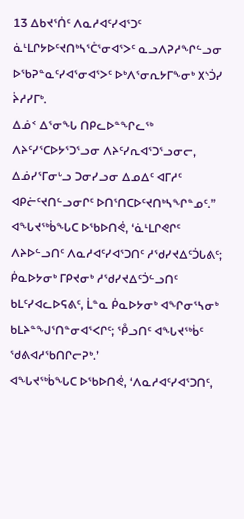13 ᐃᑲᔪᕐᑏᑦ ᐱᓇᓱᐊᑦᓯᐊᕐᑐᑦ ᓈᒻᒪᒋᔭᐅᑦᔪᑎᒃᓴᕐᑖᕐᓂᐊᕐᐳᑦ ᓇᓗᐱᕈᓱᖏᓪᓗᓂ ᐅᖃᕈᓐᓇᑦᓯᐊᕐᓂᐊᕐᐳᑦ ᐅᒃᐱᕐᓂᕆᔭᒥᖕᓂᒃ ᙭ᔅᑑᓯ ᔩᓱᓯᒥᒃ.
ᐃᓅᑉ ᐃᕐᓂᖓ ᑎᑭᓚᐅᓐᖏᓚᖅ ᐱᔨᑦᓯᕐᑕᐅᔭᕐᑐᕐᓗᓂ ᐱᔨᑦᓯᕆᐊᕐᑐᕐᓗᓂᓕ, ᐃᓅᓯᕐᒥᓂᒡᓗ ᑐᓂᓯᓗᓂ ᐃᓄᐃᑦ ᐊᒥᓱᑦ ᐊᑭᓖᑦᔪᑎᓪᓗᓂᒋᑦ ᐅᑎᕐᑎᑕᐅᑦᔪᑎᒃᓴᖏᓐᓄᑦ.”
ᐊᖓᔪᖅᑳᖓᑕ ᐅᖃᐅᑎᕚ, ‘ᓈᒻᒪᒋᕙᒋᑦ ᐱᔨᐅᓪᓗᑎᑦ ᐱᓇᓱᐊᑦᓯᐊᕐᑐᑎᑦ ᓱᖁᓯᔪᐃᑦᑑᒐᕕᑦ; ᑮᓇᐅᔭᓂᒃ ᒥᑭᔪᓂᒃ ᓱᖁᓯᔪᐃᑦᑑᓪᓗᑎᑦ ᑲᒪᑦᓯᐊᓚᐅᕋᕕᑦ, ᒫᓐᓇ ᑮᓇᐅᔭᓂᒃ ᐊᖏᓂᕐᓴᓂᒃ ᑲᒪᔨᓐᖑᕐᑎᓐᓂᐊᕐᐸᒋᑦ; ᕾᓗᑎᑦ ᐊᖓᔪᖅᑳᑦ ᖁᕕᐊᓱᖃᑎᒋᓕᕈᒃ.’
ᐊᖓᔪᖅᑳᖓᑕ ᐅᖃᐅᑎᕚ, ‘ᐱᓇᓱᐊᑦᓯᐊᕐᑐᑎᑦ,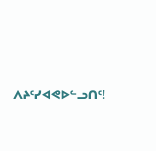ᐱᔨᑦᓯᐊᕙᐅᓪᓗᑎᑦ!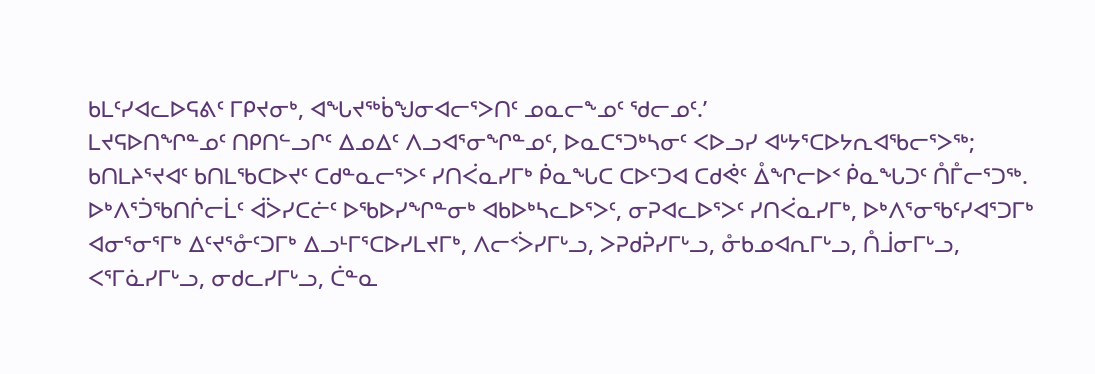ᑲᒪᑦᓯᐊᓚᐅᕋᕕᑦ ᒥᑭᔪᓂᒃ, ᐊᖓᔪᖅᑳᖑᓂᐊᓕᕐᐳᑎᑦ ᓄᓇᓕᖕᓄᑦ ᖁᓕᓄᑦ.’
ᒪᔪᕋᐅᑎᖏᓐᓄᑦ ᑎᑭᑎᓪᓗᒋᑦ ᐃᓄᐃᑦ ᐱᓗᐊᕐᓂᖏᓐᓄᑦ, ᐅᓇᑕᕐᑐᒃᓴᓂᑦ ᐸᐅᓗᓯ ᐊᒡᔭᕐᑕᐅᔭᕆᐊᖃᓕᕐᐳᖅ;
ᑲᑎᒪᔨᕐᔪᐊᑦ ᑲᑎᒪᖃᑕᐅᔪᑦ ᑕᑯᓐᓇᓕᕐᐳᑦ ᓯᑎᐹᓇᓯᒥᒃ ᑮᓇᖓᑕ ᑕᐅᑦᑐᐊ ᑕᑯᕚᑦ ᐂᖏᓕᐅᑉ ᑮᓇᖓᑐᑦ ᑍᒤᓕᕐᑐᖅ.
ᐅᒃᐱᕐᑑᖃᑎᒌᓕᒫᑦ ᐋᐴᓯᑕᓖᑦ ᐅᖃᐅᓯᖏᓐᓂᒃ ᐊᑲᐅᒃᓴᓚᐅᕐᐳᑦ, ᓂᕈᐊᓚᐅᕐᐳᑦ ᓯᑎᐹᓇᓯᒥᒃ, ᐅᒃᐱᕐᓂᖃᑦᓯᐊᕐᑐᒥᒃ ᐊᓂᕐᓂᕐᒥᒃ ᐃᑦᔪᕐᓁᑦᑐᒥᒃ ᐃᓗᒻᒥᕐᑕᐅᓯᒪᔪᒥᒃ, ᐱᓕᑉᐴᓯᒥᒡᓗ, ᐳᕈᑯᕉᓯᒥᒡᓗ, ᓁᑲᓄᐊᕆᒥᒡᓗ, ᑍᒨᓂᒥᒡᓗ, ᐸᕐᒥᓈᓯᒥᒡᓗ, ᓂᑯᓚᓯᒥᒡᓗ, ᑖᓐᓇ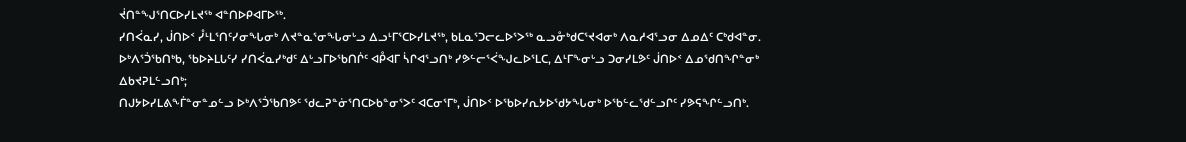ᔫᑎᓐᖑᕐᑎᑕᐅᓯᒪᔪᖅ ᐊᓐᑎᐅᑭᐊᒥᐅᖅ.
ᓯᑎᐹᓇᓯ, ᒎᑎᐅᑉ ᓮᒻᒪᕐᑎᑦᓯᓂᖓᓂᒃ ᐱᔪᓐᓇᕐᓂᖓᓂᒡᓗ ᐃᓗᒻᒥᕐᑕᐅᓯᒪᔪᖅ, ᑲᒪᓇᕐᑐᓕᓚᐅᕐᐳᖅ ᓇᓗᓁᒃᑯᑕᕐᔪᐊᓂᒃ ᐱᓇᓱᐊᕐᓗᓂ ᐃᓄᐃᑦ ᑕᒃᑯᐊᓐᓂ.
ᐅᒃᐱᕐᑑᖃᑎᒃᑲ, ᖃᐅᔨᒪᒐᑦᓯ ᓯᑎᐹᓇᓯᒃᑯᑦ ᐃᒡᓗᒥᐅᖃᑎᒌᑦ ᐊᑬᐊᒥ ᓵᒋᐊᕐᓗᑎᒃ ᓯᕗᓪᓕᕐᐹᖑᓚᐅᕐᒪᑕ, ᐃᒻᒥᖕᓂᒡᓗ ᑐᓂᓯᒪᕗᑦ ᒎᑎᐅᑉ ᐃᓄᖁᑎᖏᓐᓂᒃ ᐃᑲᔪᕈᒪᓪᓗᑎᒃ;
ᑎᒍᔭᐅᓯᒪᕕᖕᒦᓐᓂᓐᓄᓪᓗ ᐅᒃᐱᕐᑑᖃᑎᕗᑦ ᖁᓚᕈᓐᓃᕐᑎᑕᐅᑲᓐᓂᕐᐳᑦ ᐊᑕᓂᕐᒥᒃ, ᒎᑎᐅᑉ ᐅᖃᐅᓯᕆᔭᐅᖁᔭᖓᓂᒃ ᐅᖃᓪᓚᖁᓪᓗᒋᑦ ᓯᕗᕋᖏᓪᓗᑎᒃ.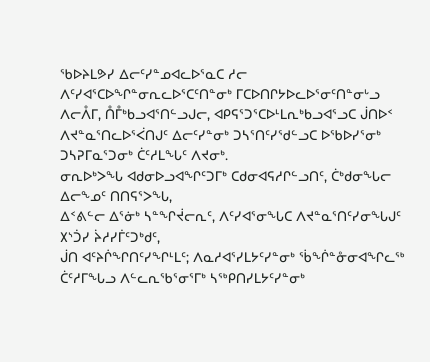ᖃᐅᔨᒪᕗᓯ ᐃᓕᑦᓯᓐᓄᐊᓚᐅᕐᓇᑕ ᓱᓕ ᐱᑦᓯᐊᕐᑕᐅᖏᓐᓂᕆᓚᐅᕐᑕᑦᑎᓐᓂᒃ ᒥᑕᐅᑎᒋᔭᐅᓚᐅᕐᓂᑦᑎᓐᓂᒡᓗ ᐱᓕᐰᒥ, ᑍᒤᒃᑲᓗᐊᕐᑎᓪᓗᒍᓕ, ᐊᑭᕋᕐᑐᕐᑕᐅᒻᒪᕆᒃᑲᓗᐊᕐᓗᑕ ᒎᑎᐅᑉ ᐱᔪᓐᓇᕐᑎᓚᐅᕐᐹᑎᒍᑦ ᐃᓕᑦᓯᓐᓂᒃ ᑐᓴᕐᑎᑦᓯᖁᓪᓗᑕ ᐅᖃᐅᓯᕐᓂᒃ ᑐᓴᕈᒥᓇᕐᑐᓂᒃ ᑖᑦᓱᒪᖓᑦ ᐱᔪᓂᒃ.
ᓂᕆᐅᒃᐳᖓ ᐊᑯᓂᐅᓗᐊᖏᑦᑐᒥᒃ ᑕᑯᓂᐊᕋᓱᒋᓪᓗᑎᑦ, ᑖᒃᑯᓂᖓᓕ ᐃᓕᖕᓄᑦ ᑎᑎᕋᕐᐳᖓ,
ᐃᑉᕕᓪᓕ ᐃᕐᓃᒃ ᓴᓐᖏᔫᓕᕆᑦ, ᐱᑦᓯᐊᕐᓂᖓᑕ ᐱᔪᓐᓇᕐᑎᑦᓯᓂᖓᒍᑦ ᙭ᔅᑑᓯ ᔩᓱᓯᒦᑦᑐᒃᑯᑦ,
ᒎᑎ ᐊᑦᔨᒌᖏᑎᑦᓯᖏᒻᒪᑦ; ᐱᓇᓱᐊᕐᓯᒪᔭᑦᓯᓐᓂᒃ ᖄᖐᓐᓁᓂᐊᖏᓚᖅ ᑖᑦᓱᒥᖓᓗ ᐱᓪᓚᕆᖃᕐᓂᕐᒥᒃ ᓴᖅᑭᑎᓯᒪᔭᑦᓯᓐᓂᒃ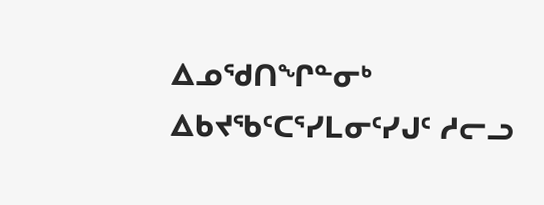ᐃᓄᖁᑎᖏᓐᓂᒃ ᐃᑲᔪᖃᑦᑕᕐᓯᒪᓂᑦᓯᒍᑦ ᓱᓕᓗ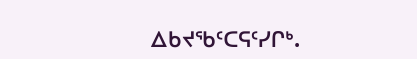ᐃᑲᔪᖃᑦᑕᕋᑦᓯᒋᒃ.